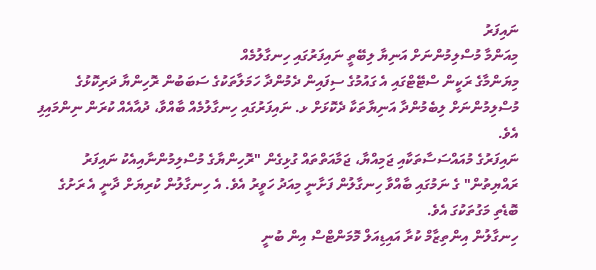ނައިފަރު
މިއަންމާ މުސްލިމުންނަށް އަނިޔާ ލިބޭތީ ނައިފަރުގައި ހިނގާލުމެއް
މިޔަންމާގެ ރަކީން ސްޓޭޓްގައި އެ ގައުމުގެ ސިފައިން ދެމުންދާ ހަމަލާތަކުގެ ސަބަބުން ރޮހިންޔާ ދަރިކޮޅުގެ މުސްލިމުންނަށް ލިބެމުންދާ އަނިޔާތަކާ ދެކޮޅަށް ޅ. ނައިފަރުގައި ހިނގާލުމެއް ބާއްވާ، ދުއާއެއް ކުރަން ނިންމައިފި އެވެ.
ނައިފަރުގެ މުއައްސަސާތަކާއި ޖަމިއްޔާ، ޖަމާއަތްތައް ގުޅިގެން "ރޮހިންޔާގެ މުސްލިމުންނާއިއެކު ނައިފަރު ރައްޔިތުން" ގެ ނަމުގައި ބާއްވާ ހިނގާލުން ފަށާނީ މިއަދު ހަވީރު އެވެ. އެ ހިނގާލުން ކުރިޔަށް ދާނީ އެ ރަށުގެ ބޮޑެތި މަގުތަކުގަ އެވެ.
ހިނގާލުން އިންތިޒާމް ކުރާ އައިޑިއަލް މޮމަންޓްސް އިން ބުނީ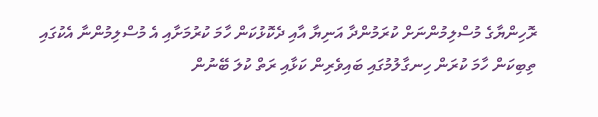ރޮހިންޔާގެ މުސްލިމުންނަށް ކުރަމުންދާ އަނިޔާ އާއި ދެކޮޅުކަން ހާމަ ކުރުމަށާއި އެ މުސްލިމުންނާ އެކުގައި ތިބިކަން ހާމަ ކުރަން ހިނގާލުމުގައި ބައިވެރިން ކަޅާއި ރަތް ކުލަ ބޭނުން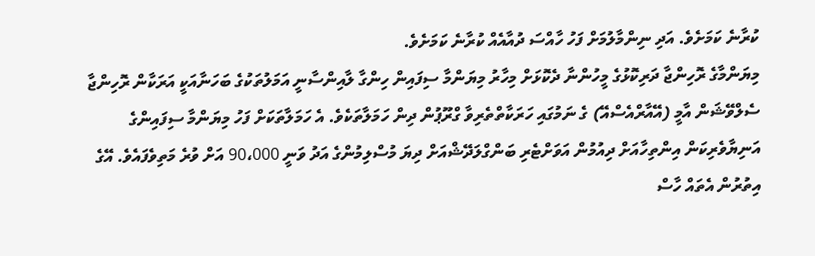ކުރާނެ ކަމަށެވެ. އަދި ނިންމާލުމަށް ފަހު ހާއްސަ ދުއާއެއް ކުރާނެ ކަމަށެވެ.
މިޔަންމާގެ ރޮހިންޖާ ދަރިކޮޅުގެ މީހުންނާ ދެކޮޅަށް މިހާރު މިޔަންމާ ސިފައިން ހިންގާ ލާއިންސާނީ އަމަލުތަކުގެ ބަހަނާއަކީ އަރަކާން ރޮހިންޖާ ސެލްވޭޝަން އާމީ (އޭއާރްއެސްއޭ) ގެ ނަމުގައި ހަރަކާތްތެރިވާ ގްރޫޕުން ދިން ހަމަލާތަކެވެ. އެ ހަމަލާތަކަށް ފަހު މިޔަންމާ ސިފައިންގެ އަނިޔާވެރިކަން އިންތިހާއަށް ދިއުމުން އަވަށްޓެރި ބަންގްލަދޭޝްއަށް ދިޔަ މުސްލިމުންގެ އަދު ވަނީ 90،000 އަށް ވުރެ މަތިވެފައެވެ. އޭގެ އިތުރުން އެތައް ހާސް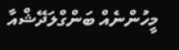މީހުންނެއް ބަންގްލަދޭޝްއާ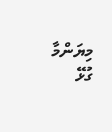މިޔަންމާ ގުޅޭ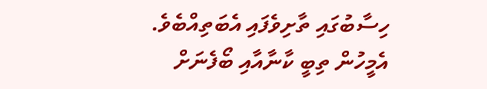ހިސާބުގައި ތާށިވެފައި އެބަތިއްބެވެ. އެމީހުން ތިބީ ކާނާއާއި ބޯފެނަށް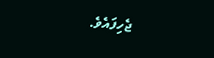ޖެހިފައެވެ.